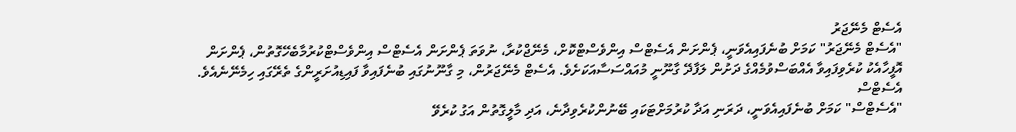އެސެޓް މެނޭޖަރު
"އެސެޓް މެނޭޖަރު" ކަމަށް ބުނެފައިއެވަނީ، ޕެންށަން އެސެޓްސް އިންވެސްޓްކޮށް، މެނޭޖްކުރާ، ނުވަތަ ޕެންށަން އެސެޓްސް އިންވެސްޓްކުރުމާބެހޭގޮތުން، ޕެންށަން އޮފީހާއެކު ކުރެވިފައިވާ އެއްބަސްވުމެއްގެ ދަށުން ލަފާދޭ ގާނޫނީ މުއައްސަސާއަކަށެވެ. އެސެޓް މެނޭޖަރުން، މި ގާނޫނުގައި ބުނެފައިވާ ފައިޑިއުށަރީންގެ ތެރޭގައި ހިމެނޭނެއެވެ.
އެސެޓްސް
"އެސެޓްސް" ކަމަށް ބުނެފައިއެވަނީ، ދަރަނި އަދާ ކުރުމަށްޓަކައި ބޭނުންކުރެވިދާނެ، އަދި މާލީގޮތުން އަގު ކުރެވޭ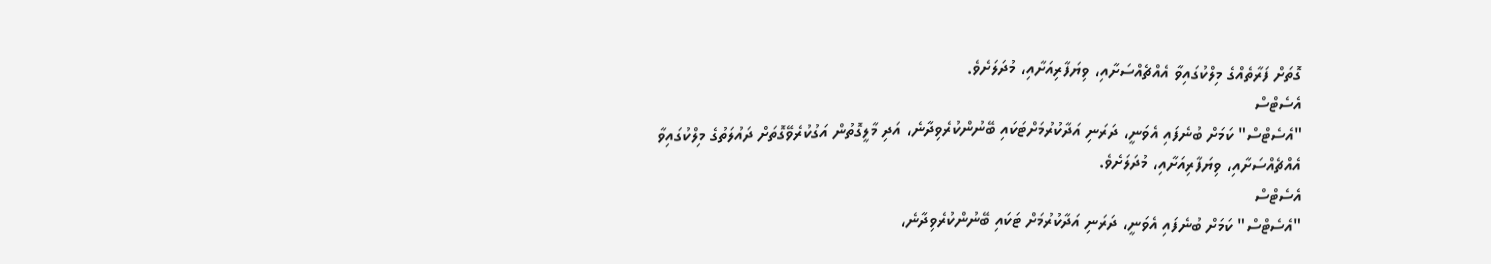ގޮތަށް ފަރާތެއްގެ މިލްކުގައިވާ އެއްޗެއްސަށާއި، ވިޔަފާރިއަށާއި، މުދަލަށެވެ.
އެސެޓްސް
"އެސެޓްސް" ކަމަށް ބުނެފައި އެވަނީ، ދަރަނި އަދާކުރުމަށްޓަކައި ބޭނުންކުރެވިދާނެ، އަދި މާލީގޮތުން އަގުކުރެވޭގޮތަށް ދައުލަތުގެ މިލްކުގައިވާ އެއްޗެއްސަށާއި، ވިޔަފާރިއަށާއި، މުދަލަށެވެ.
އެސެޓްސް
"އެސެޓްސް" ކަމަށް ބުނެފައި އެވަނީ، ދަރަނި އަދާކުރުމަށް ޓަކައި ބޭނުންކުރެވިދާނެ،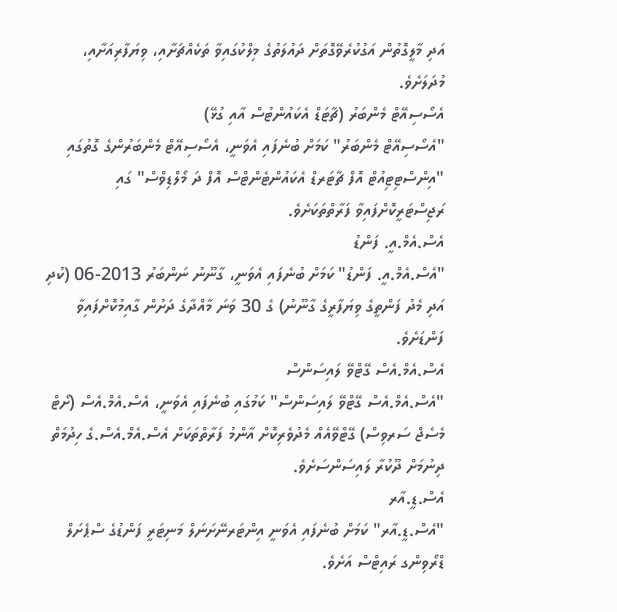އަދި މާލީގޮތުން އަގުކުރެވޭގޮތަށް ދައުލަތުގެ މިލްކުގައިވާ ތަކެއްޗަށާއި، ވިޔަފާރިއަށާއި، މުދަލަށެވެ.
އެސޯސިއޭޓް މެންބަރު (ޗާޓަޑް އެކައުންޓުސް އާއި ގުޅޭ)
"އެސޯސިއޭޓް މެންބަރު" ކަމަށް ބުނެފައި އެވަނީ، އެސޯސިއޭޓް މެންބަރުންގެ ގޮތުގައި "އިންސްޓިޓިއުޓް އޮފް ޗާޓަރޑް އެކައުންޓެންޓްސް އޮފް ދަ މޯލްޑިވްސް" ގައި ރަޖިސްޓަރީކޮށްފައިވާ ފަރާތްތަކަށެވެ.
އެސް.އެމް.އީ. ފަންޑު
"އެސް.އެމް.އީ. ފަންޑު" ކަމަށް ބުނެފައި އެވަނީ، ގާނޫނު ނަންބަރު 2013-06 (ކުދި އަދި މެދު ފަންތީގެ ވިޔަފާރީގެ ގާނޫނު) ގެ 30 ވަނަ މާއްދާގެ ދަށުން ގާއިމުކޮށްފައިވާ ފަންޑަށެވެ.
އެސް.އެމް.އެސް ގޭޓްވޭ ލައިސަންސް
"އެސް.އެމް.އެސް ގޭޓްވޭ ލައިސަންސް" ކަމުގައި ބުނެފައި އެވަނީ، އެސް.އެމް.އެސް (ށޯޓް މެސެޖް ސަރވިސް) ގޭޓްވޭއެއް މެދުވެރިކޮށް އާންމު ފަރާތްތަކަށް އެސް.އެމް.އެސް.ގެ ހިދުމަތް ދިނުމަށް ދޫކުރާ ލައިސަންސަށެވެ.
އެސް.ޑީ.އާރ
"އެސް.ޑީ.އާރ" ކަމަށް ބުނެފައި އެވަނީ އިންޓަރނޭށަނަލް މަނިޓަރީ ފަންޑުގެ ސްޕެށަލް ޑްރޯވިންގ ރައިޓްސް އަށެވެ.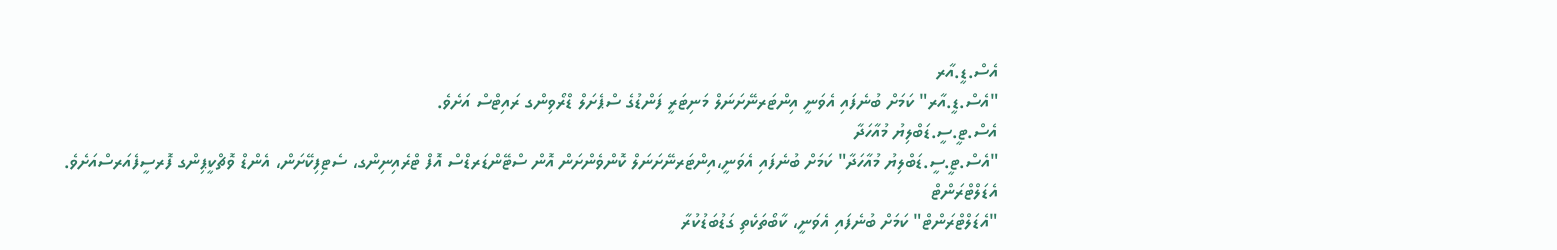އެސް.ޑީ.އާރ
"އެސް.ޑީ.އާރ" ކަމަށް ބުނެފައި އެވަނީ އިންޓަރނޭށަނަލް މަނިޓަރީ ފަންޑުގެ ސްޕެށަލް ޑްރޯވިންގ ރައިޓްސް އަށެވެ.
އެސް.ޓީ.ސީ.ޑަބްލިޔު މުއާހަދާ
"އެސް.ޓީ.ސީ.ޑަބްލިޔު މުއާހަދާ" ކަމަށް ބުނެފައި އެވަނީ،އިންޓަރނޭށަނަލް ކޮންވެންށަން އޮން ސްޓޭންޑަރޑްސް އޮފް ޓްރެއިނިންގ، ސެޓިފިކޭށަން، އެންޑް ވޮޗްކީޕިންގ ފޮރސީފެއަރސްއަށެވެ.
އެޑަލްޓްރަންޓް
"އެޑަލްޓްރަންޓް" ކަމަށް ބުނެފައި އެވަނީ، ކާބޯތަކެތި ގަޑުބަޑުކުރާ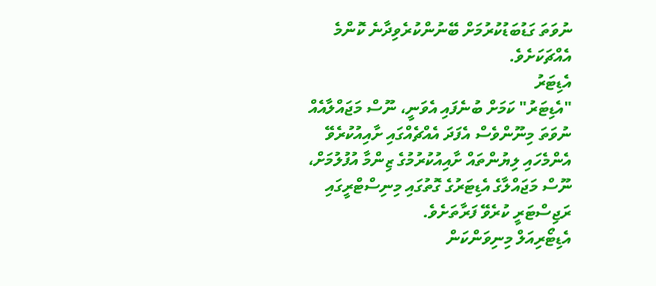ނުވަތަ ގަޑުބަޑުކުރުމަށް ބޭނުންކުރެވިދާނެ ކޮންމެ އެއްޗަކަށެވެ.
އެޑިޓަރު
"އެޑިޓަރު" ކަމަށް ބުނެފައި އެވަނީ، ނޫސް މަޖައްލާއެއް ނުވަތަ މިނޫންވެސް އެފަދަ އެއްޗެއްގައި ށާއިއުކުރެވޭ އެންމެހައި ލިޔުންތައް ށާއިއުކުރުމުގެ ޒިންމާ އުފުލުމަށް، ނޫސް މަޖައްލާގެ އެޑިޓަރުގެ ގޮތުގައި މިނިސްޓްރީގައި ރަޖިސްޓަރީ ކުރެވޭ ފަރާތަށެވެ.
އެޑިޓޯރިއަލް މިނިވަންކަން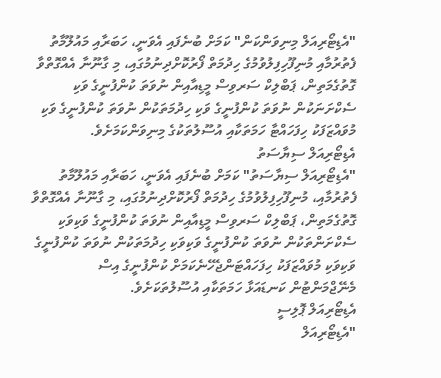"އެޑިޓޯރިއަލް މިނިވަންކަން" ކަމަށް ބުނެފައި އެވަނީ، ހަބަރާއި މައުލޫމާތު ފެތުރުމާއި މުނިފޫހިފިލުވުމުގެ ހިދުމަތް ފޯރުކޮށްދިނުމުގައި، މި ގާނޫނާ އެއްގޮތްވާ ގޮތުގެމަތިން، ޕަބްލިކް ސަރވިސް މީޑިއާއިން ނުވަތަ ކުންފުނީގެ ވަކި ސެކްށަނަކުން ނުވަތަ ކުންފުނީގެ ވަކި ހިދުމަތަކުން ނުވަތަ ކުންފުނީގެ ވަކި މުވައްޒަފަކު ހިފަހައްޓާ ހަމަތަކާއި އުސޫލުތަކުގެ މިނިވަންކަމަށެވެ.
އެޑިޓޯރިއަލް ސިޔާސަތު
"އެޑިޓޯރިއަލް ސިޔާސަތު" ކަމަށް ބުނެފައި އެވަނީ، ހަބަރާއި މައުލޫމާތު ފެތުރުމާއި، މުނިފޫހިފިލުވުމުގެ ހިދުމަތް ފޯރުކޮށްދިނުމުގައި، މި ގާނޫނާ އެއްގޮތްވާ ގޮތުގެމަތިން، ޕަބްލިކް ސަރވިސް މީޑިއާއިން ނުވަތަ ކުންފުނީގެ ވަކިވަކި ސެކްށަންތަކުން ނުވަތަ ކުންފުނީގެ ވަކިވަކި ހިދުމަތަކުން ނުވަތަ ކުންފުނީގެ ވަކިވަކި މުވައްޒަފަކު ހިފަހައްޓަންޖެހޭނެކަމަށް ކުންފުނީގެ އިސް މެނޭޖްމަންޓުން ކަނޑައަޅާ ހަމަތަކާއި އުސޫލުތަކަށެވެ.
އެޑިޓޯރިއަލް ޕޮލިސީ
"އެޑިޓޯރިއަލް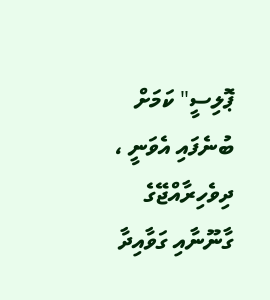ޕޮލިސީ" ކަމަށް ބުނެފައި އެވަނީ ، ދިވެހިރާއްޖޭގެ ގާނޫނާއި ގަވާއިދާ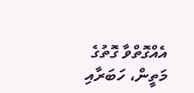އެއްގޮތްވާ ގޮތުގެ މަތީން، ހަބަރާއި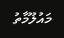މައުލޫމާތު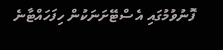ފޮނުވުމުގައި އެ ސްޓޭށަނަކުން ހިފަހައްޓާނެ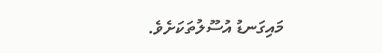މައިގަނޑު އުސޫލުތަކަށެވެ.